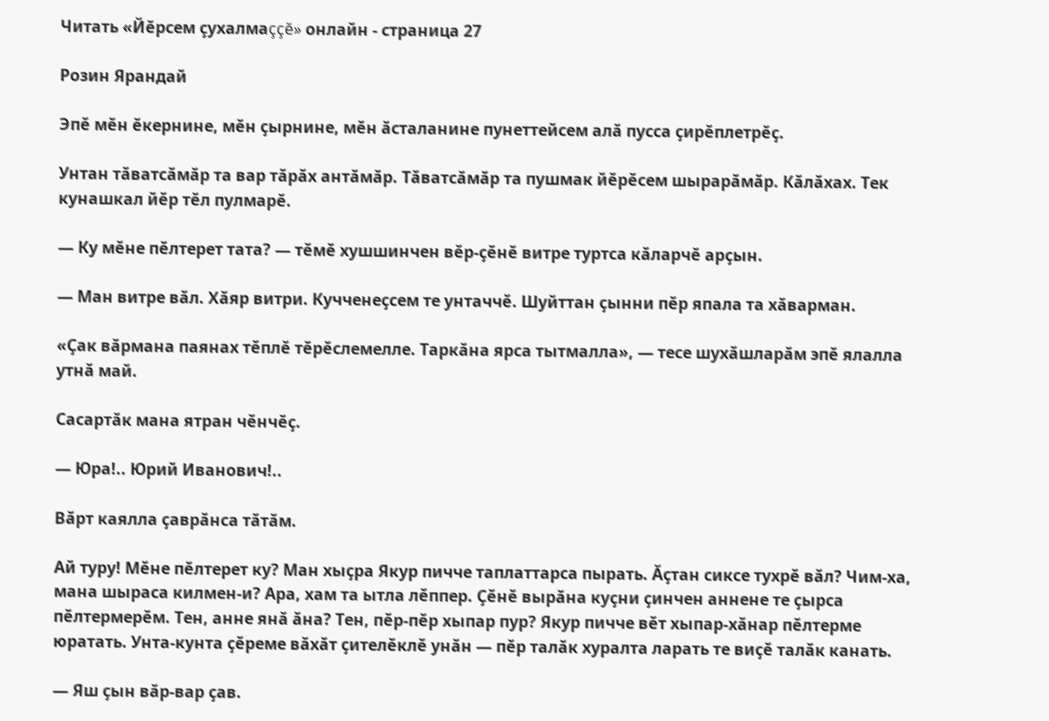Читать «Йĕрсем çухалмаççĕ» онлайн - страница 27

Розин Ярандай

Эпӗ мӗн ӗкернине, мӗн ҫырнине, мӗн ӑсталанине пунеттейсем алӑ пусса ҫирӗплетрӗҫ.

Унтан тӑватсӑмӑр та вар тӑрӑх антӑмӑр. Тӑватсӑмӑр та пушмак йӗрӗсем шырарӑмӑр. Кӑлӑхах. Тек кунашкал йӗр тӗл пулмарӗ.

— Ку мӗне пӗлтерет тата? — тӗмӗ хушшинчен вӗр-ҫӗнӗ витре туртса кӑларчӗ арҫын.

— Ман витре вӑл. Хӑяр витри. Кучченеҫсем те унтаччӗ. Шуйттан ҫынни пӗр япала та хӑварман.

«Ҫак вӑрмана паянах тӗплӗ тӗрӗслемелле. Таркӑна ярса тытмалла», ― тесе шухӑшларӑм эпӗ ялалла утнӑ май.

Сасартӑк мана ятран чӗнчӗҫ.

— Юра!.. Юрий Иванович!..

Вӑрт каялла ҫаврӑнса тӑтӑм.

Ай туру! Мӗне пӗлтерет ку? Ман хыҫра Якур пичче таплаттарса пырать. Ӑҫтан сиксе тухрӗ вӑл? Чим-ха, мана шыраса килмен-и? Ара, хам та ытла лӗппер. Ҫӗнӗ вырӑна куҫни ҫинчен аннене те ҫырса пӗлтермерӗм. Тен, анне янӑ ӑна? Тен, пӗр-пӗр хыпар пур? Якур пичче вӗт хыпар-хӑнар пӗлтерме юратать. Унта-кунта ҫӗреме вӑхӑт ҫителӗклӗ унӑн — пӗр талӑк хуралта ларать те виҫӗ талӑк канать.

— Яш ҫын вӑр-вар ҫав.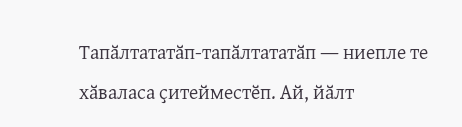Тапӑлтататӑп-тапӑлтататӑп ― ниепле те хӑваласа ҫитейместӗп. Ай, йӑлт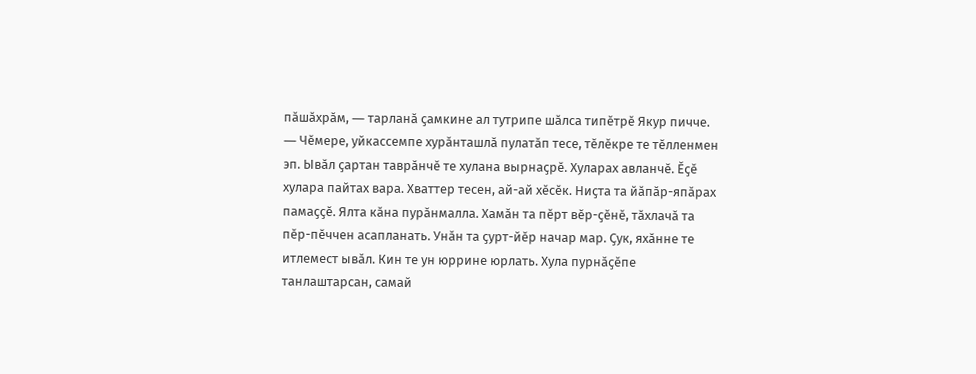пӑшӑхрӑм, ― тарланӑ ҫамкине ал тутрипе шӑлса типӗтрӗ Якур пичче. ― Чӗмере, уйкассемпе хурӑнташлӑ пулатӑп тесе, тӗлӗкре те тӗлленмен эп. Ывӑл ҫартан таврӑнчӗ те хулана вырнаҫрӗ. Хуларах авланчӗ. Ӗҫӗ хулара пайтах вара. Хваттер тесен, ай-ай хӗсӗк. Ниҫта та йӑпӑр-япӑрах памаҫҫӗ. Ялта кӑна пурӑнмалла. Хамӑн та пӗрт вӗр-ҫӗнӗ, тӑхлачӑ та пӗр-пӗччен асапланать. Унӑн та ҫурт-йӗр начар мар. Ҫук, яхӑнне те итлемест ывӑл. Кин те ун юррине юрлать. Хула пурнӑҫӗпе танлаштарсан, самай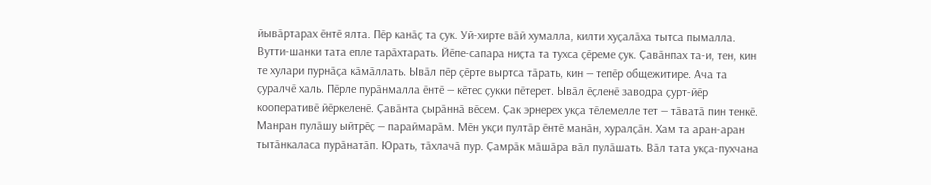йывӑртарах ӗнтӗ ялта. Пӗр канӑҫ та ҫук. Уй-хирте вӑй хумалла, килти хуҫалӑха тытса пымалла. Вутти-шанки тата епле тарӑхтарать. Йӗпе-сапара ниҫта та тухса ҫӗреме ҫук. Ҫавӑнпах та-и, тен, кин те хулари пурнӑҫа кӑмӑллать. Ывӑл пӗр ҫӗрте выртса тӑрать, кин — тепӗр общежитире. Ача та ҫуралчӗ халь. Пӗрле пурӑнмалла ӗнтӗ — кӗтес ҫукки пӗтерет. Ывӑл ӗҫленӗ заводра ҫурт-йӗр кооперативӗ йӗркеленӗ. Ҫавӑнта ҫырӑннӑ вӗсем. Ҫак эрнерех укҫа тӗлемелле тет — тӑватӑ пин тенкӗ. Манран пулӑшу ыйтрӗҫ — параймарӑм. Мӗн укҫи пултӑр ӗнтӗ манӑн, хуралҫӑн. Хам та аран-аран тытӑнкаласа пурӑнатӑп. Юрать, тӑхлачӑ пур. Ҫамрӑк мӑшӑра вӑл пулӑшать. Вӑл тата укҫа-пухчана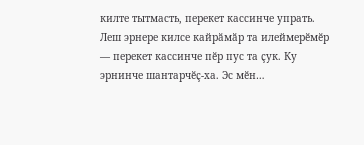килте тытмасть, перекет кассинче упрать. Леш эрнере килсе кайрӑмӑр та илеймерӗмӗр — перекет кассинче пӗр пус та ҫук. Ку эрнинче шантарчӗҫ-ха. Эс мӗн…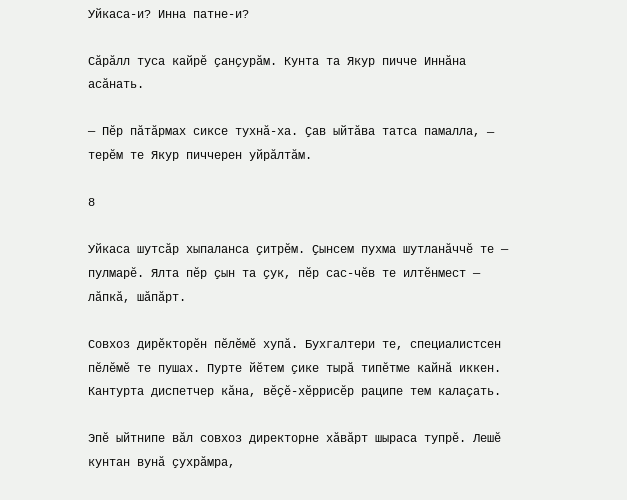Уйкаса-и? Инна патне-и?

Сӑрӑлл туса кайрӗ ҫанҫурӑм. Кунта та Якур пичче Иннӑна асӑнать.

— Пӗр пӑтӑрмах сиксе тухнӑ-ха. Ҫав ыйтӑва татса памалла, ― терӗм те Якур пиччерен уйрӑлтӑм.

8

Уйкаса шутсӑр хыпаланса ҫитрӗм. Ҫынсем пухма шутланӑччӗ те — пулмарӗ. Ялта пӗр ҫын та ҫук, пӗр сас-чӗв те илтӗнмест — лӑпкӑ, шӑпӑрт.

Совхоз дирӗкторӗн пӗлӗмӗ хупӑ. Бухгалтери те, специалистсен пӗлӗмӗ те пушах. Пурте йӗтем ҫике тырӑ типӗтме кайнӑ иккен. Кантурта диспетчер кӑна, вӗҫӗ-хӗррисӗр раципе тем калаҫать.

Эпӗ ыйтнипе вӑл совхоз директорне хӑвӑрт шыраса тупрӗ. Лешӗ кунтан вунӑ ҫухрӑмра,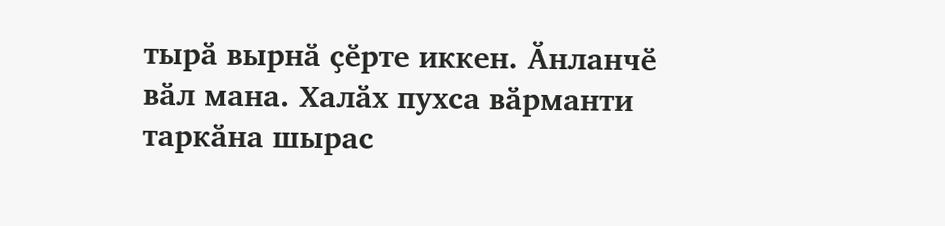тырӑ вырнӑ ҫӗрте иккен. Ӑнланчӗ вӑл мана. Халӑх пухса вӑрманти таркӑна шырас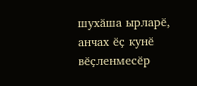шухӑша ырларӗ, анчах ӗҫ кунӗ вӗҫленмесӗр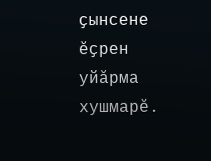ҫынсене ӗҫрен уйӑрма хушмарӗ.